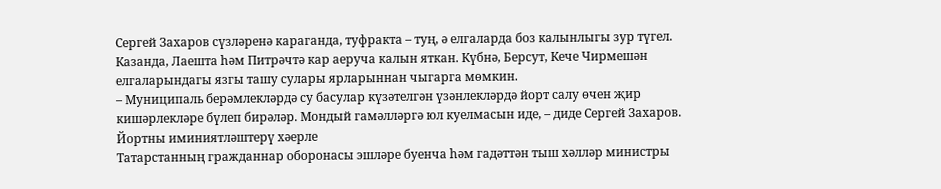Сергей Захаров сүзләренә караганда, туфракта – туң, ә елгаларда боз калынлыгы зур түгел. Казанда, Лаешта һәм Питрәчтә кар аеруча калын яткан. Күбнә, Берсут, Кече Чирмешән елгаларындагы язгы ташу сулары ярларыннан чыгарга мөмкин.
– Муниципаль берәмлекләрдә су басулар күзәтелгән үзәнлекләрдә йорт салу өчен җир кишәрлекләре бүлеп бирәләр. Мондый гамәлләргә юл куелмасын иде, – диде Сергей Захаров.
Йортны иминиятләштерү хәерле
Татарстанның гражданнар оборонасы эшләре буенча һәм гадәттән тыш хәлләр министры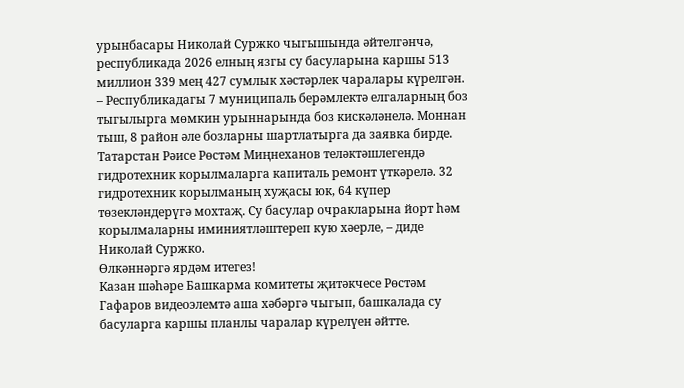урынбасары Николай Суржко чыгышында әйтелгәнчә, республикада 2026 елның язгы су басуларына каршы 513 миллион 339 мең 427 сумлык хәстәрлек чаралары күрелгән.
– Республикадагы 7 муниципаль берәмлектә елгаларның боз тыгылырга мөмкин урыннарында боз кискәләнелә. Моннан тыш, 8 район әле бозларны шартлатырга да заявка бирде. Татарстан Рәисе Рөстәм Миңнеханов теләктәшлегендә гидротехник корылмаларга капиталь ремонт үткәрелә. 32 гидротехник корылманың хуҗасы юк, 64 күпер төзекләндерүгә мохтаҗ. Су басулар очракларына йорт һәм корылмаларны иминиятләштереп кую хәерле, – диде Николай Суржко.
Өлкәннәргә ярдәм итегез!
Казан шәһәре Башкарма комитеты җитәкчесе Рөстәм Гафаров видеоэлемтә аша хәбәргә чыгып, башкалада су басуларга каршы планлы чаралар күрелүен әйтте.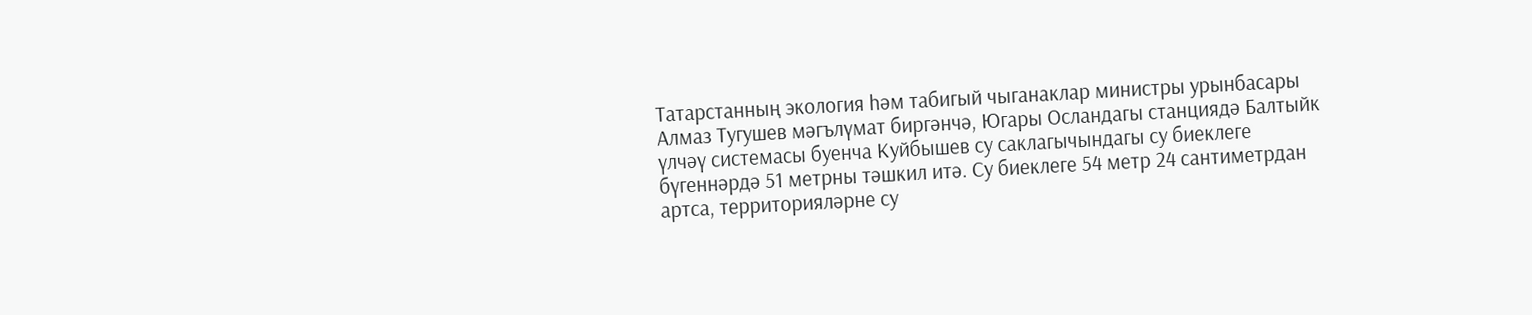Татарстанның экология һәм табигый чыганаклар министры урынбасары Алмаз Тугушев мәгълүмат биргәнчә, Югары Осландагы станциядә Балтыйк үлчәү системасы буенча Куйбышев су саклагычындагы су биеклеге бүгеннәрдә 51 метрны тәшкил итә. Су биеклеге 54 метр 24 сантиметрдан артса, территорияләрне су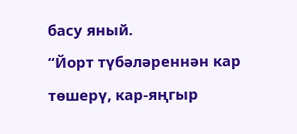басу яный.
“Йорт түбәләреннән кар төшерү, кар-яңгыр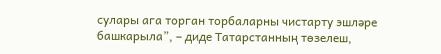сулары ага торган торбаларны чистарту эшләре башкарыла”, – диде Татарстанның төзелеш,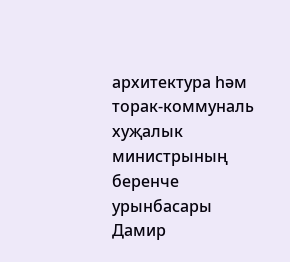архитектура һәм торак-коммуналь хуҗалык министрының беренче урынбасары Дамир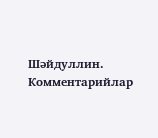Шәйдуллин.
Комментарийлар